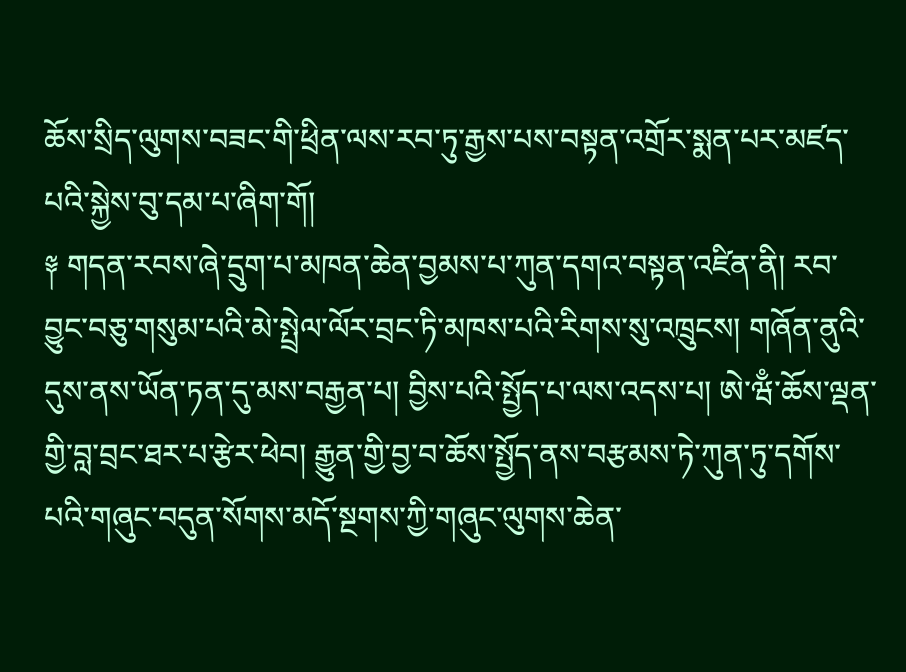ཆོས་སྲིད་ལུགས་བཟང་གི་ཕྲིན་ལས་རབ་ཏུ་རྒྱས་པས་བསྟན་འགྲོར་སྨན་པར་མཛད་པའི་སྐྱེས་བུ་དམ་པ་ཞིག་གོ།
༈ གདན་རབས་ཞེ་དྲུག་པ་མཁན་ཆེན་བྱམས་པ་ཀུན་དགའ་བསྟན་འཛིན་ནི། རབ་བྱུང་བཅུ་གསུམ་པའི་མེ་སྤྲེལ་ལོར་བྲང་ཏི་མཁས་པའི་རིགས་སུ་འཁྲུངས། གཞོན་ནུའི་དུས་ནས་ཡོན་ཏན་དུ་མས་བརྒྱན་པ། བྱིས་པའི་སྤྱོད་པ་ལས་འདས་པ། ཨེ་ཝྃ་ཆོས་ལྡན་གྱི་བླ་བྲང་ཐར་པ་རྩེར་ཕེབ། རྒྱུན་གྱི་བྱ་བ་ཆོས་སྤྱོད་ནས་བརྩམས་ཏེ་ཀུན་ཏུ་དགོས་པའི་གཞུང་བདུན་སོགས་མདོ་སྔགས་ཀྱི་གཞུང་ལུགས་ཆེན་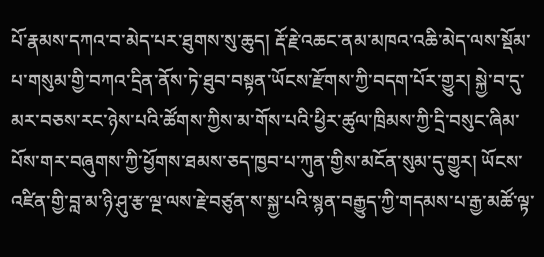པོ་རྣམས་དཀའ་བ་མེད་པར་ཐུགས་སུ་ཆུད། རྡོ་རྗེ་འཆང་ནམ་མཁའ་འཆི་མེད་ལས་སྡོམ་པ་གསུམ་གྱི་བཀའ་དྲིན་ནོས་ཏེ་ཐུབ་བསྟན་ཡོངས་རྫོགས་ཀྱི་བདག་པོར་གྱུར། སྐྱེ་བ་དུ་མར་བཅས་རང་ཉེས་པའི་ཚོགས་ཀྱིས་མ་གོས་པའི་ཕྱིར་ཚུལ་ཁྲིམས་ཀྱི་དྲི་བསུང་ཞིམ་པོས་གར་བཞུགས་ཀྱི་ཕྱོགས་ཐམས་ཅད་ཁྱབ་པ་ཀུན་གྱིས་མངོན་སུམ་དུ་གྱུར། ཡོངས་འཛིན་གྱི་བླ་མ་ཉི་ཤུ་རྩ་ལྔ་ལས་རྗེ་བཙུན་ས་སྐྱ་པའི་སྙན་བརྒྱུད་ཀྱི་གདམས་པ་རྒྱ་མཚོ་ལྟ་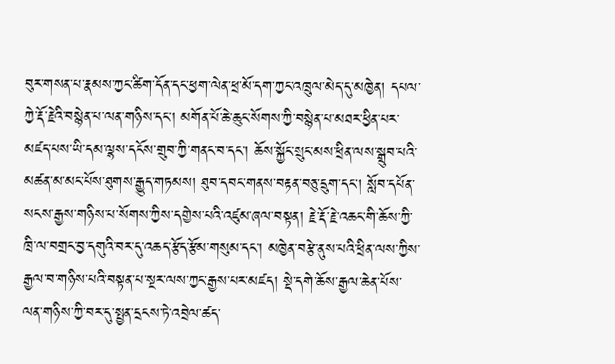བུར་གསན་པ་རྣམས་ཀྱང་ཚིག་དོན་དང་ཕྱག་ལེན་ཕྲ་མོ་དག་ཀྱང་འཁྲུལ་མེད་དུ་མཁྱེན། དཔལ་ཀྱེ་རྡོ་རྗེའི་བསྙེན་པ་ལན་གཉིས་དང་། མགོན་པོ་ཆེ་ཆུང་སོགས་ཀྱི་བསྙེན་པ་མཐར་ཕྱིན་པར་མཛད་པས་ཡི་དམ་ལྷས་དངོས་གྲུབ་ཀྱི་གནང་བ་དང་། ཆོས་སྐྱོང་སྲུང་མས་ཕྲིན་ལས་སྒྲུབ་པའི་མཚན་མ་མང་པོས་ཐུགས་རྒྱུད་གཏམས། ཐུབ་དབང་གནས་བརྟན་བཅུ་དྲུག་དང་། སློབ་དཔོན་སངས་རྒྱས་གཉིས་པ་སོགས་ཀྱིས་དགྱེས་པའི་འཛུམ་ཞལ་བསྟན། རྗེ་རྡོ་རྗེ་འཆང་གི་ཆོས་ཀྱི་ཁྲི་ལ་བགྲང་བྱ་དགུའི་བར་དུ་འཆད་རྩོད་རྩོམ་གསུམ་དང་། མཁྱེན་བརྩེ་ནུས་པའི་ཕྲིན་ལས་ཀྱིས་རྒྱལ་བ་གཉིས་པའི་བསྟན་པ་སྔར་ལས་ཀྱང་རྒྱས་པར་མཛད། སྡེ་དགེ་ཆོས་རྒྱལ་ཆེན་པོས་ལན་གཉིས་ཀྱི་བར་དུ་སྤྱན་དྲངས་ཏེ་འབྲེལ་ཚད་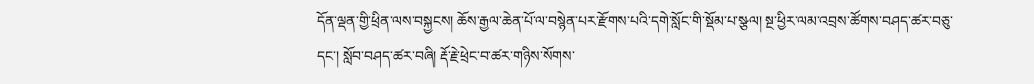དོན་ལྡན་གྱི་ཕྲིན་ལས་བསྐྱངས། ཆོས་རྒྱལ་ཆེན་པོ་ལ་བསྙེན་པར་རྫོགས་པའི་དགེ་སློང་གི་སྡོམ་པ་སྩལ། སྔ་ཕྱིར་ལམ་འབྲས་ཚོགས་བཤད་ཚར་བཅུ་དང་། སློབ་བཤད་ཚར་བཞི། རྡོ་རྗེ་ཕྲེང་བ་ཚར་གཉིས་སོགས་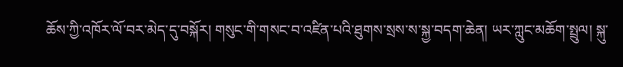ཆོས་ཀྱི་འཁོར་ལོ་བར་མེད་དུ་བསྐོར། གསུང་གི་གསང་བ་འཛིན་པའི་ཐུགས་སྲས་ས་སྐྱ་བདག་ཆེན། ཡར་ཀླུང་མཆོག་སྤྲུལ། སྐུ་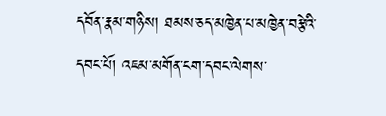དབོན་རྣམ་གཉིས། ཐམས་ཅད་མཁྱེན་པ་མཁྱེན་བརྩེའི་དབང་པོ། འཇམ་མགོན་ངག་དབང་ལེགས་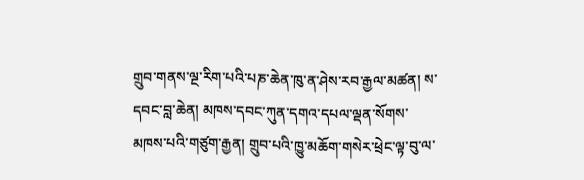གྲུབ་གནས་ལྔ་རིག་པའི་པཎ་ཆེན་ཁུ་ན་ཤེས་རབ་རྒྱལ་མཚན། ས་དབང་བླ་ཆེན། མཁས་དབང་ཀུན་དགའ་དཔལ་ལྡན་སོགས་མཁས་པའི་གཙུག་རྒྱན། གྲུབ་པའི་ཁྱུ་མཆོག་གསེར་ཕྲེང་ལྟ་བུ་ལ་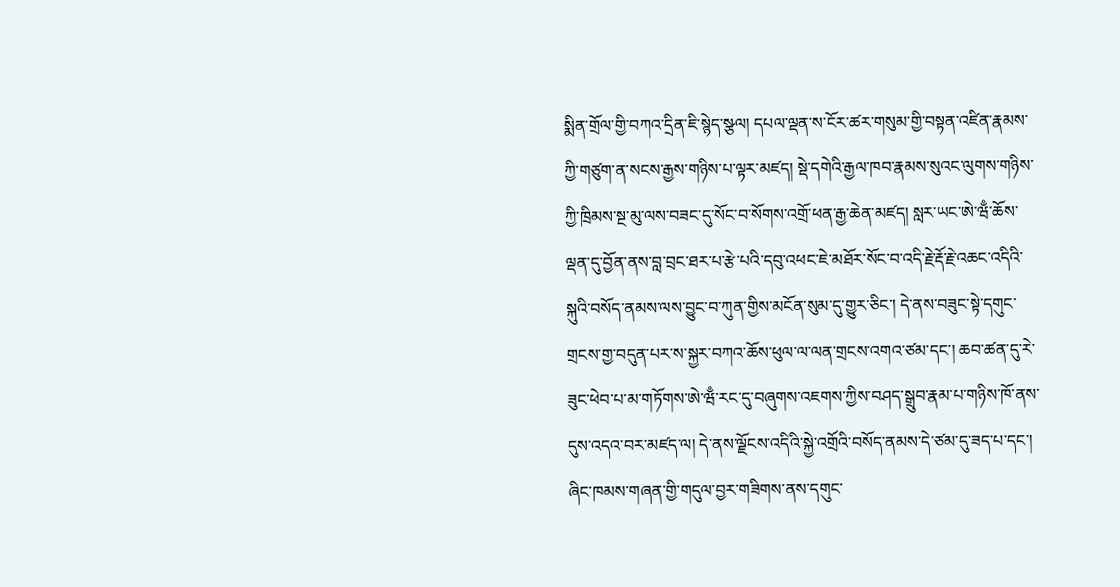སྨིན་གྲོལ་གྱི་བཀའ་དྲིན་ཇི་སྙེད་སྩལ། དཔལ་ལྡན་ས་ངོར་ཚར་གསུམ་གྱི་བསྟན་འཛིན་རྣམས་ཀྱི་གཙུག་ན་སངས་རྒྱས་གཉིས་པ་ལྟར་མཛད། སྡེ་དགེའི་རྒྱལ་ཁབ་རྣམས་སུའང་ལུགས་གཉིས་ཀྱི་ཁྲིམས་སྔ་མུ་ལས་བཟང་དུ་སོང་བ་སོགས་འགྲོ་ཕན་རྒྱ་ཆེན་མཛད། སླར་ཡང་ཨེ་ཝྃ་ཆོས་ལྡན་དུ་བྱོན་ནས་བླ་བྲང་ཐར་པ་རྩེ་པའི་དབུ་འཕང་ཇེ་མཐོར་སོང་བ་འདི་རྗེ་རྡོ་རྗེ་འཆང་འདིའི་སྐུའི་བསོད་ནམས་ལས་བྱུང་བ་ཀུན་གྱིས་མངོན་སུམ་དུ་གྱུར་ཅིང་། དེ་ནས་བཟུང་སྟེ་དགུང་གྲངས་གྱ་བདུན་པར་ས་སྐྱར་བཀའ་ཆོས་ཕུལ་ལ་ལན་གྲངས་འགའ་ཙམ་དང་། ཆབ་ཚན་དུ་རེ་ཟུང་ཕེབ་པ་མ་གཏོགས་ཨེ་ཝྃ་རང་དུ་བཞུགས་འཇགས་ཀྱིས་བཤད་སྒྲུབ་རྣམ་པ་གཉིས་ཁོ་ནས་དུས་འདའ་བར་མཛད་ལ། དེ་ནས་ལྗོངས་འདིའི་སྐྱེ་འགྲོའི་བསོད་ནམས་དེ་ཙམ་དུ་ཟད་པ་དང་། ཞིང་ཁམས་གཞན་གྱི་གདུལ་བྱར་གཟིགས་ནས་དགུང་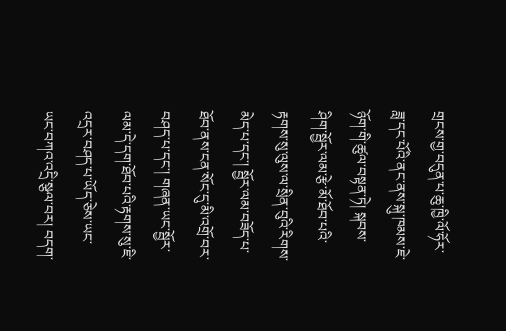གྲངས་གྱ་བདུན་པ་ཆུ་ཁྱི་ལོ་ཧོར་ཟླ་དང་པོའི་ནང་ནས་སྐུ་ཁམས་ཇེ་ཉོག་གི་ཚུལ་བསྟན་ཏེ། སྐབས་ཤིག་སྦྱོར་ལམ་རྩེ་མོ་ཐོབ་པའི་རྟགས་སུ་ལུས་ལ་སྲིན་བུའི་རིགས་མེད་པ་དང་། སྦྱོར་ལམ་བཟོད་པ་ཐོབ་ནས་ངན་སོང་དུ་མི་འགྲོ་བར་བཤད་པ་དང་། གཞན་ཡང་སྦྱོར་ལམ་དེ་དག་ཐོབ་པའི་རྟགས་སུ་ཇི་འདྲར་བཤད་པ་ཡོད་ཅེས་ཡང་ཡང་བཀའ་འདྲི་སྩལ་བར། བདག་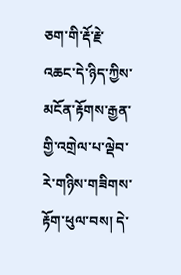ཅག་གི་རྡོ་རྗེ་འཆང་དེ་ཉིད་ཀྱིས་མངོན་རྟོགས་རྒྱན་གྱི་འགྲེལ་པ་ལྡེབ་རེ་གཉིས་གཟིགས་རྟོག་ཕུལ་བས། དེ་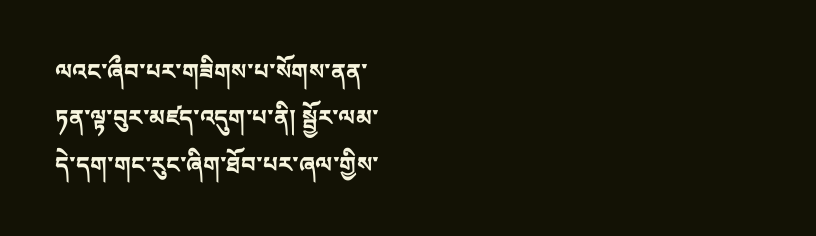ལའང་ཞྀབ་པར་གཟིགས་པ་སོགས་ནན་ཏན་ལྟ་བུར་མཛད་འདུག་པ་ནི། སྦྱོར་ལམ་དེ་དག་གང་རུང་ཞིག་ཐོབ་པར་ཞལ་གྱིས་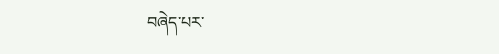བཞེད་པར་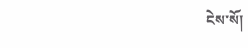ངེས་སོ།